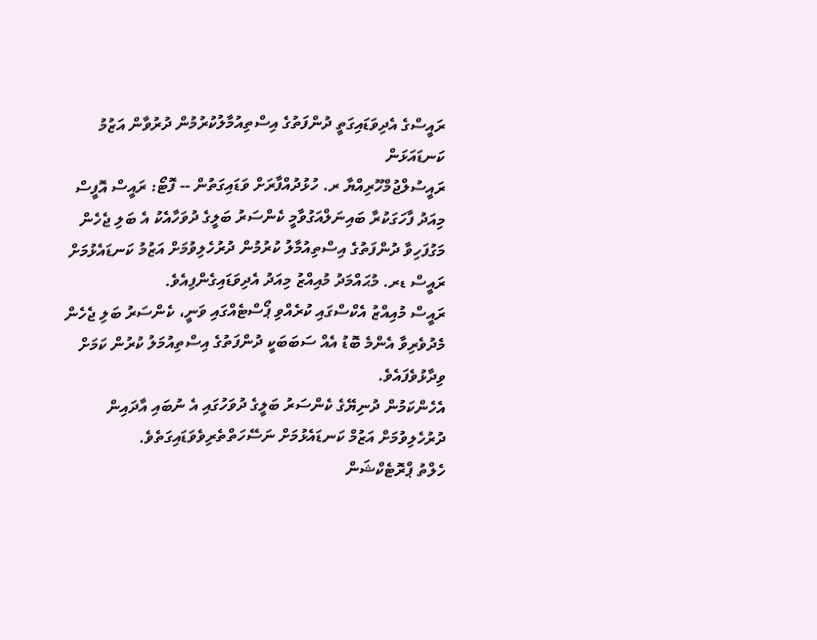ރައީސްގެ އެދިވަޑައިގަތީ ދުންފަތުގެ އިސްތިއުމާލުކުރުމުން ދުރުވާން އަޒުމު ކަނޑައަޅަން
ރައީސުލްޖުމްހޫރިއްޔާ ރ. ހުޅުދުއްފާރަށް ވަޑައިގަތުން -- ފޮޓޯ: ރައީސް އޮފީސް
މިއަދު ފާހަގަކުރާ ބައިނަލްއަގުވާމީ ކެންސަރު ބަލީގެ ދުވަހާއެކު އެ ބަލި ޖެހެން މަގުފަހިވާ ދުންފަތުގެ އިސްތިއުމާލު ކުރުމުން ދުރުހެލިވުމަށް އަޒުމު ކަނޑައެޅުމަށް ރައީސް ޑރ. މުޙައްމަދު މުއިއްޒު މިއަދު އެދިވަޑައިގެންފިއެވެ.
ރައީސް މުއިއްޒު އެކްސްގައި ކުރެއްވި ޕޯސްޓެއްގައި ވަނީ، ކެންސަރު ބަލި ޖެހެން މެދުވެރިވާ އެންމެ ބޮޑު އެއް ސަބަބަކީ ދުންފަތުގެ އިސްތިއުމަލު ކުރުން ކަމަށް ވިދާޅުވެފައެވެ.
އެހެންކަމުން ދުނިޔޭގެ ކެންސަރު ބަލީގެ ދުވަހުގައި އެ ނުބައި އާދައިން ދުރުހެލިވުމަށް އަޒުމް ކަނޑައެޅުމަށް ނަސޭހަތްތެރިވެވަޑައިގަތެވެ.
ހެލްތު ޕްރޮޓެކްޝަން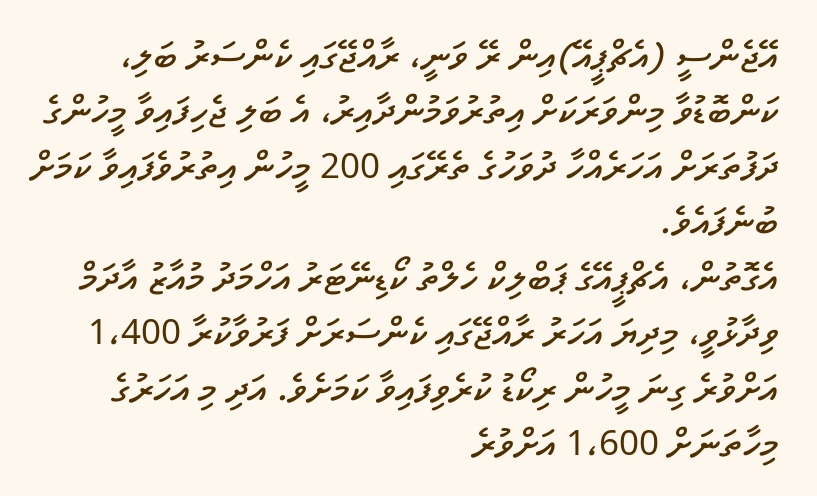އޭޖެންސީ (އެޗްޕީއޭ)އިން ރޭ ވަނީ، ރާއްޖޭގައި ކެންސަރު ބަލި، ކަންބޮޑުވާ މިންވަރަކަށް އިތުރުވަމުންދާއިރު، އެ ބަލި ޖެހިފައިވާ މީހުންގެ ދަފުތަރަށް އަހަރެއްހާ ދުވަހުގެ ތެރޭގައި 200 މީހުން އިތުރުވެފައިވާ ކަމަށް ބުނެފައެވެ.
އެގޮތުން، އެޗްޕީއޭގެ ޕަބްލިކް ހެލްތު ކޯޑިނޭޓަރު އަހްމަދު މުއާޒު އާދަމް ވިދާޅުވީ، މިދިޔަ އަހަރު ރާއްޖޭގައި ކެންސަރަށް ފަރުވާކުރާ 1،400 އަށްވުރެ ގިނަ މީހުން ރިކޯޑު ކުރެވިފައިވާ ކަމަށެވެ. އަދި މި އަހަރުގެ މިހާތަނަށް 1،600 އަށްވުރެ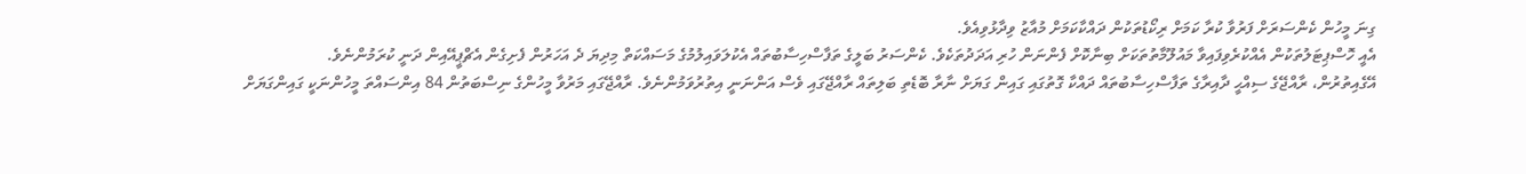ގިނަ މީހުން ކެންސަރަށް ފަރުވާ ކުރާ ކަމަށް ރިކޯޑުތަކުން ދައްކާކަމަށް މުއާޒު ވިދާޅުވިއެވެ.
އެއީ ހޮސްޕިޓަލުތަކުން އެއްކުރެވިފައިވާ މައުލޫމާތުތަކަށް ބިނާކޮށް ފެންނަން ހުރި އަދަދުތަކެވެ. ކެންސަރު ބަލީގެ ތަފާސްހިސާބުތައް އެކުލަވައިލުމުގެ މަސައްކަތް މިދިޔަ ދެ އަހަރުން ފެށިގެން އެޗްޕީއޭއިން ދަނީ ކުރަމުންނެވެ.
އޭގެއިތުރުން، ރާއްޖޭގެ ސިއްޙީ ދާއިރާގެ ތަފާސްހިސާބުތައް ދައްކާ ގޮތުގައި ގައިން ގަޔަށް ނާރާ ބޮޑެތި ބަލިތައް ރާއްޖޭގައި ވެސް އަންނަނީ އިތުރުވަމުންނެވެ. ރާއްޖޭގައި މަރުވާ މީހުންގެ ނިސްބަތުން 84 އިންސައްތަ މީހުންނަކީ ގައިންގަޔަށް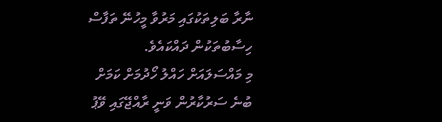ނާރާ ބަލިތަކުގައި މަރުވާ މީހުނޭ ތަފާސް ހިސާބުތަކުން ދައްކައެވެ.
މި މައްސަލައަށް ހައްލު ހޯދުމަށް ކަމަށް ބުނެ ސަރުކާރުން ވަނީ ރާއްޖޭގައި ވޭޕު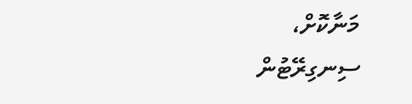މަނާކޮށް، ސިނގިރޭޓުން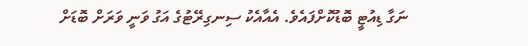ނަގާ ޑިއުޓީ ބޮޑުކޮށްފައެވެ. އެއާއެކު ސިނގިރޭޓުގެ އަގު ވަނީ ވަރަށް ބޮޑަށް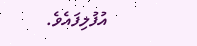އުފުލިފައެވެ.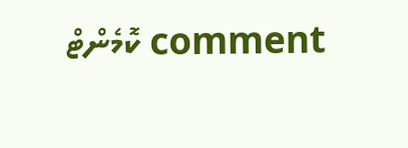comment ކޮމެންޓް